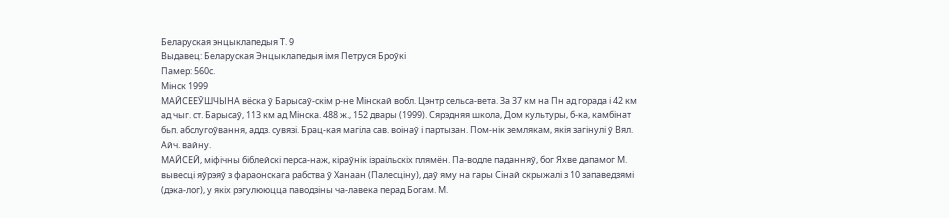Беларуская энцыклапедыя Т. 9
Выдавец: Беларуская Энцыклапедыя імя Петруся Броўкі
Памер: 560с.
Мінск 1999
МАЙСЕЕЎШЧЫНА вёска ў Барысаў-скім р-не Мінскай вобл. Цэнтр сельса-вета. За 37 км на Пн ад горада і 42 км ад чыг. ст. Барысаў, 113 км ад Мінска. 488 ж., 152 двары (1999). Сярэдняя школа, Дом культуры, б-ка, камбінат
бьп. абслугоўвання, аддз. сувязі. Брац-кая магіла сав. воінаў і партызан. Пом-нік землякам, якія загінулі ў Вял. Айч. вайну.
МАЙСЕЙ, міфічны біблейскі перса-наж, кіраўнік ізраільскіх плямён. Па-водле паданняў, бог Яхве дапамог М. вывесці яўрэяў з фараонскага рабства ў Ханаан (Палесціну), даў яму на гары Сінай скрыжалі з 10 запаведзямі (дэка-лог), у якіх рэгулююцца паводзіны ча-лавека перад Богам. М.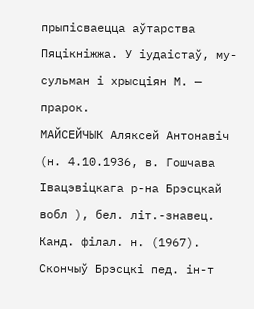прыпісваецца аўтарства Пяцікніжжа. У іудаістаў, му-сульман і хрысціян М. — прарок.
МАЙСЕЙЧЫК Аляксей Антонавіч (н. 4.10.1936, в. Гошчава Івацэвіцкага р-на Брэсцкай вобл ), бел. літ.-знавец. Канд. філал. н. (1967). Скончыў Брэсцкі пед. ін-т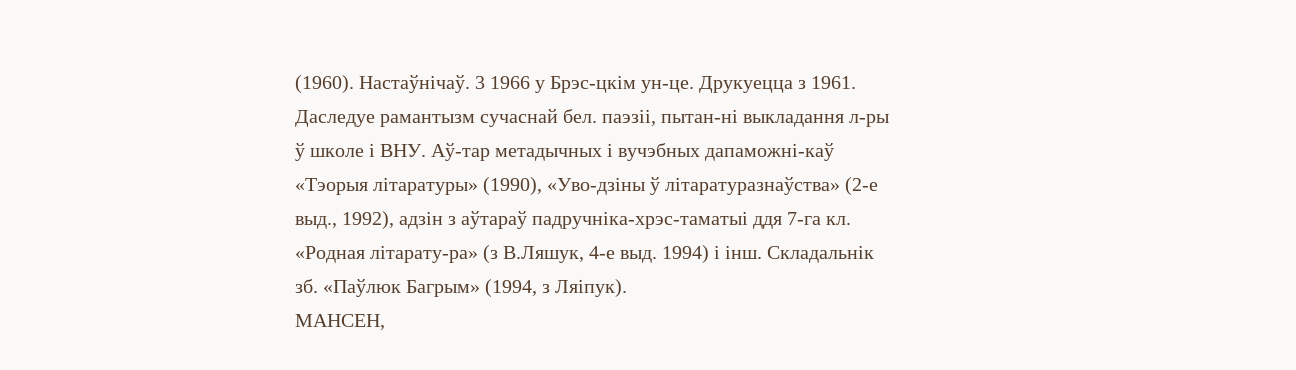(1960). Настаўнічаў. 3 1966 у Брэс-цкім ун-це. Друкуецца з 1961. Даследуе рамантызм сучаснай бел. паэзіі, пытан-ні выкладання л-ры ў школе і ВНУ. Аў-тар метадычных і вучэбных дапаможні-каў «Тэорыя літаратуры» (1990), «Уво-дзіны ў літаратуразнаўства» (2-е выд., 1992), адзін з аўтараў падручніка-хрэс-таматыі ддя 7-га кл. «Родная літарату-ра» (з В.Ляшук, 4-е выд. 1994) і інш. Складальнік зб. «Паўлюк Багрым» (1994, з Ляіпук).
МАНСЕН,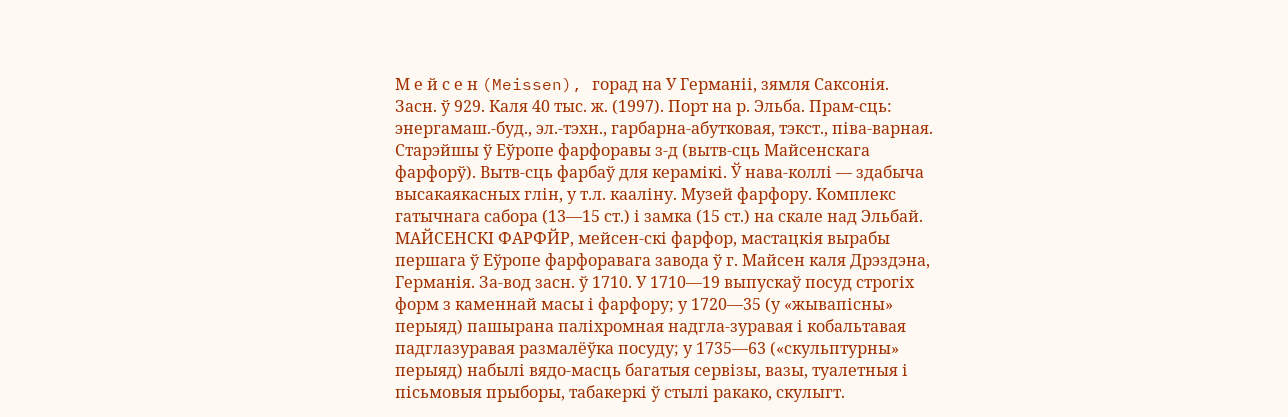М е й с е н (Meissen), горад на У Германіі, зямля Саксонія. Засн. ў 929. Каля 40 тыс. ж. (1997). Порт на р. Эльба. Прам-сць: энергамаш.-буд., эл.-тэхн., гарбарна-абутковая, тэкст., піва-варная. Старэйшы ў Еўропе фарфоравы з-д (вытв-сць Майсенскага фарфорў). Вытв-сць фарбаў для керамікі. Ў нава-коллі — здабыча высакаякасных глін, у т.л. кааліну. Музей фарфору. Комплекс гатычнага сабора (13—15 ст.) і замка (15 ст.) на скале над Эльбай.
МАЙСЕНСКІ ФАРФЙР, мейсен-скі фарфор, мастацкія вырабы першага ў Еўропе фарфоравага завода ў г. Майсен каля Дрэздэна, Германія. За-вод засн. ў 1710. У 1710—19 выпускаў посуд строгіх форм з каменнай масы і фарфору; у 1720—35 (у «жывапісны» перыяд) пашырана паліхромная надгла-зуравая і кобальтавая падглазуравая размалёўка посуду; у 1735—63 («скульптурны» перыяд) набылі вядо-масць багатыя сервізы, вазы, туалетныя і пісьмовыя прыборы, табакеркі ў стылі ракако, скулыгт.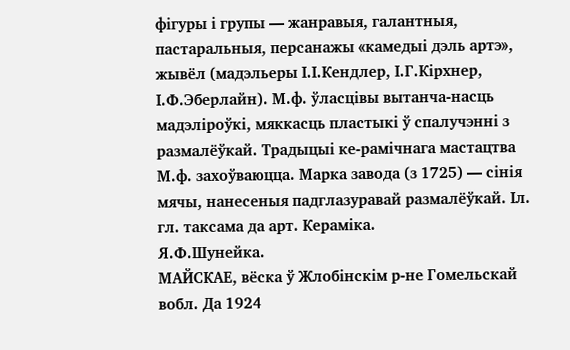фігуры і групы — жанравыя, галантныя, пастаральныя, персанажы «камедыі дэль артэ», жывёл (мадэльеры І.І.Кендлер, І.Г.Кірхнер, І.Ф.Эберлайн). М.ф. ўласцівы вытанча-насць мадэліроўкі, мяккасць пластыкі ў спалучэнні з размалёўкай. Традыцыі ке-рамічнага мастацтва М.ф. захоўваюцца. Марка завода (з 1725) — сінія мячы, нанесеныя падглазуравай размалёўкай. Іл. гл. таксама да арт. Кераміка.
Я.Ф.Шунейка.
МАЙСКАЕ, вёска ў Жлобінскім р-не Гомельскай вобл. Да 1924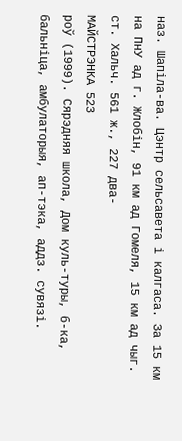наз. Шапіла-ва. Цэнтр сельсавета і калгаса. За 15 км на ПнУ ад г. Жлобін, 91 км ад Гомеля, 15 км ад чыг. ст. Хальч. 561 ж., 227 два-
МАЙСТРЭНКА 523
роў (1999). Сярэдняя школа, Дом куль-туры, б-ка, бальніца, амбулаторыя, ап-тэка, аддз. сувязі.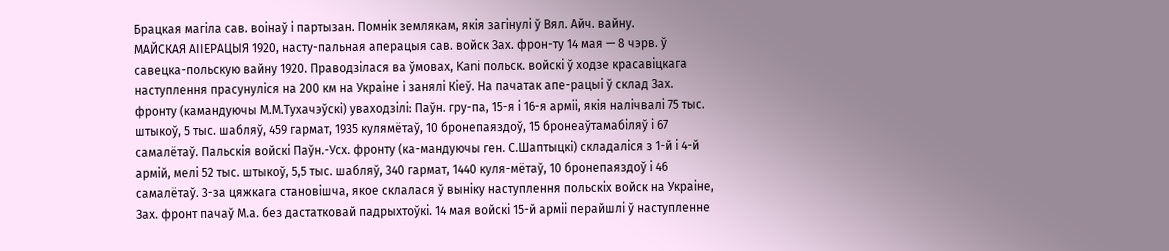Брацкая магіла сав. воінаў і партызан. Помнік землякам, якія загінулі ў Вял. Айч. вайну.
МАЙСКАЯ АІІЕРАЦЫЯ 1920, насту-пальная аперацыя сав. войск Зах. фрон-ту 14 мая — 8 чэрв. ў савецка-польскую вайну 1920. Праводзілася ва ўмовах, Kani польск. войскі ў ходзе красавіцкага наступлення прасунуліся на 200 км на Украіне і занялі Кіеў. На пачатак апе-рацыі ў склад Зах. фронту (камандуючы М.М.Тухачэўскі) уваходзілі: Паўн. гру-па, 15-я і 16-я арміі, якія налічвалі 75 тыс. штыкоў, 5 тыс. шабляў, 459 гармат, 1935 кулямётаў, 10 бронепаяздоў, 15 бронеаўтамабіляў і 67 самалётаў. Пальскія войскі Паўн.-Усх. фронту (ка-мандуючы ген. С.Шаптыцкі) складаліся з 1-й і 4-й армій, мелі 52 тыс. штыкоў, 5,5 тыс. шабляў, 340 гармат, 1440 куля-мётаў, 10 бронепаяздоў і 46 самалётаў. 3-за цяжкага становішча, якое склалася ў выніку наступлення польскіх войск на Украіне, Зах. фронт пачаў М.а. без дастатковай падрыхтоўкі. 14 мая войскі 15-й арміі перайшлі ў наступленне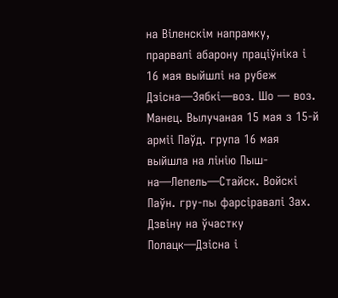на Віленскім напрамку, прарвалі абарону праціўніка і 16 мая выйшлі на рубеж Дзісна—Зябкі—воз. Шо — воз. Манец. Вылучаная 15 мая з 15-й арміі Паўд. група 16 мая выйшла на лінію Пыш-на—Лепель—Стайск. Войскі Паўн. гру-пы фарсіравалі Зах. Дзвіну на ўчастку Полацк—Дзісна і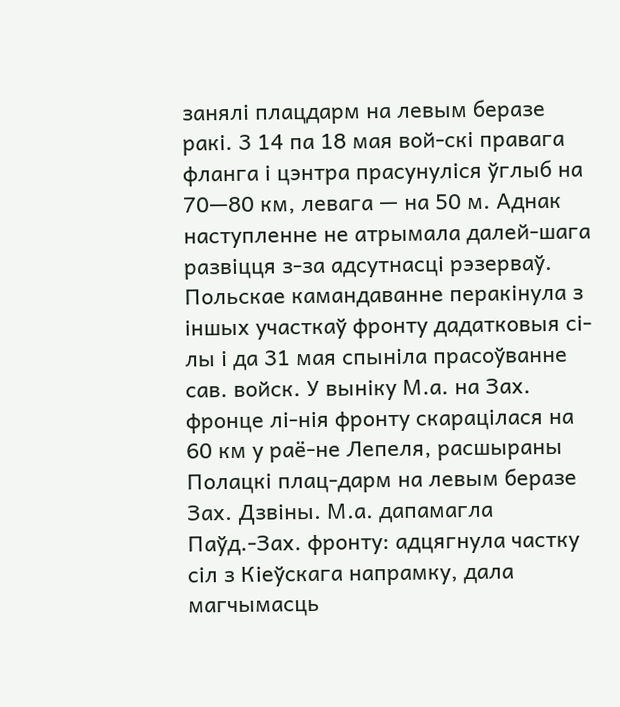занялі плацдарм на левым беразе ракі. 3 14 па 18 мая вой-скі правага фланга і цэнтра прасунуліся ўглыб на 70—80 км, левага — на 50 м. Аднак наступленне не атрымала далей-шага развіцця з-за адсутнасці рэзерваў. Польскае камандаванне перакінула з
іншых участкаў фронту дадатковыя сі-лы і да 31 мая спыніла прасоўванне сав. войск. У выніку М.а. на Зах. фронце лі-нія фронту скарацілася на 60 км у раё-не Лепеля, расшыраны Полацкі плац-дарм на левым беразе Зах. Дзвіны. М.а. дапамагла Паўд.-Зах. фронту: адцягнула частку сіл з Кіеўскага напрамку, дала магчымасць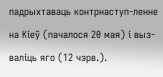падрыхтаваць контрнаступ-ленне на Кіеў (пачалося 20 мая) і выз-валіць яго (12 чэрв.).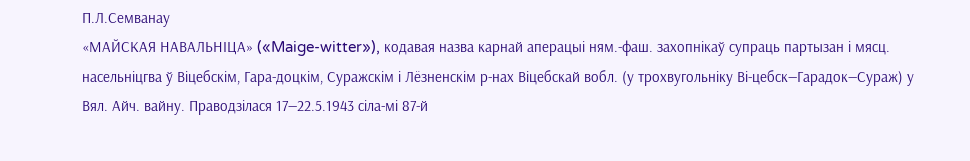П.Л.Семванау
«МАЙСКАЯ НАВАЛЬНІЦА» («Maige-witter»), кодавая назва карнай аперацыі ням.-фаш. захопнікаў супраць партызан і мясц. насельніцгва ў Віцебскім, Гара-доцкім, Суражскім і Лёзненскім р-нах Віцебскай вобл. (у трохвугольніку Ві-цебск—Гарадок—Сураж) у Вял. Айч. вайну. Праводзілася 17—22.5.1943 сіла-мі 87-й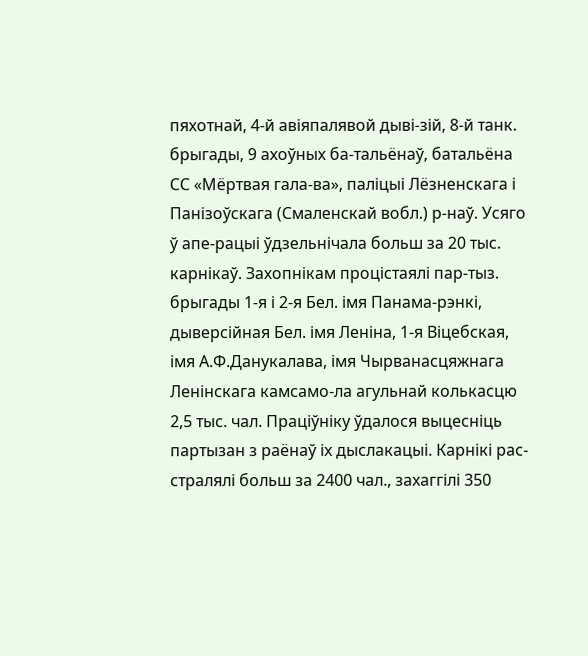пяхотнай, 4-й авіяпалявой дыві-зій, 8-й танк. брыгады, 9 ахоўных ба-тальёнаў, батальёна СС «Мёртвая гала-ва», паліцыі Лёзненскага і Панізоўскага (Смаленскай вобл.) р-наў. Усяго ў апе-рацыі ўдзельнічала больш за 20 тыс. карнікаў. Захопнікам процістаялі пар-тыз. брыгады 1-я і 2-я Бел. імя Панама-рэнкі, дыверсійная Бел. імя Леніна, 1-я Віцебская, імя А.Ф.Данукалава, імя Чырванасцяжнага Ленінскага камсамо-ла агульнай колькасцю 2,5 тыс. чал. Праціўніку ўдалося выцесніць партызан з раёнаў іх дыслакацыі. Карнікі рас-стралялі больш за 2400 чал., захаггілі 350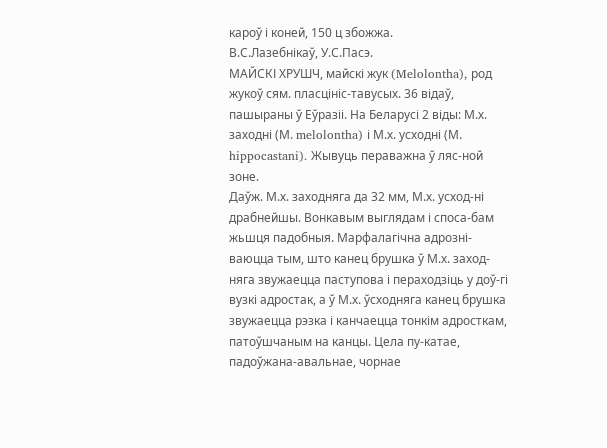кароў і коней, 150 ц збожжа.
В.С.Лазебнікаў, У.С.Пасэ.
МАЙСКІ ХРУШЧ, майскі жук (Melolontha), род жукоў сям. пласцініс-тавусых. 36 відаў, пашыраны ў Еўразіі. На Беларусі 2 віды: М.х. заходні (М. melolontha) і М.х. усходні (М.
hippocastani). Жывуць пераважна ў ляс-ной зоне.
Даўж. М.х. заходняга да 32 мм, М.х. усход-ні драбнейшы. Вонкавым выглядам і споса-бам жьшця падобныя. Марфалагічна адрозні-ваюцца тым, што канец брушка ў М.х. заход-няга звужаецца паступова і пераходзіць у доў-гі вузкі адростак, а ў М.х. ўсходняга канец брушка звужаецца рэзка і канчаецца тонкім адросткам, патоўшчаным на канцы. Цела пу-катае, падоўжана-авальнае, чорнае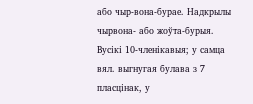або чыр-вона-бурае. Надкрылы чырвона- або жоўта-бурыя. Вусікі 10-членікавыя; у самца вял. выгнугая булава з 7 пласцінак, у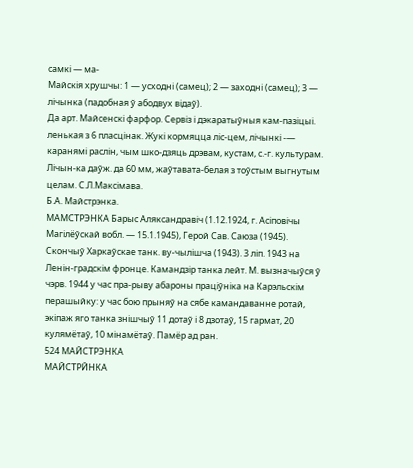самкі — ма-
Майскія хрушчы: 1 — усходні (самец); 2 — заходні (самец); 3 — лічынка (падобная ў абодвух відаў).
Да арт. Майсенскі фарфор. Сервіз і дэкаратыўныя кам-пазіцыі.
ленькая з 6 пласцінак. Жукі кормяцца ліс-цем, лічынкі -— каранямі раслін, чым шко-дзяць дрэвам, кустам, с.-г. культурам. Лічын-ка даўж. да 60 мм, жаўтавата-белая з тоўстым выгнутым целам. С.Л.Максімава.
Б.А. Майстрэнка.
МАМСТРЭНКА Барыс Аляксандравіч (1.12.1924, г. Асіповічы Магілёўскай вобл. — 15.1.1945), Герой Сав. Саюза (1945). Скончыў Харкаўскае танк. ву-чылішча (1943). 3 ліп. 1943 на Ленін-градскім фронце. Камандзір танка лейт. М. вызначыўся ў чэрв. 1944 у час пра-рыву абароны праціўніка на Карэльскім перашыйку: у час бою прыняў на сябе камандаванне ротай, экіпаж яго танка знішчыў 11 дотаў і 8 дзотаў, 15 гармат, 20 кулямётаў, 10 мінамётаў. Памёр ад ран.
524 МАЙСТРЭНКА
МАЙСТРЙНКА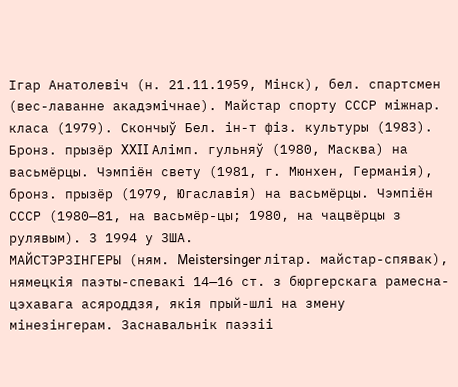Ігар Анатолевіч (н. 21.11.1959, Мінск), бел. спартсмен (вес-лаванне акадэмічнае). Майстар спорту СССР міжнар. класа (1979). Скончыў Бел. ін-т фіз. культуры (1983). Бронз. прызёр XXII Алімп. гульняў (1980, Масква) на васьмёрцы. Чэмпіён свету (1981, г. Мюнхен, Германія), бронз. прызёр (1979, Югаславія) на васьмёрцы. Чэмпіён СССР (1980—81, на васьмёр-цы; 1980, на чацвёрцы з рулявым). 3 1994 у ЗША.
МАЙСТЭРЗІНГЕРЫ (ням. Meistersinger літар. майстар-спявак), нямецкія паэты-спевакі 14—16 ст. з бюргерскага рамесна-цэхавага асяроддзя, якія прый-шлі на змену мінезінгерам. Заснавальнік паэзіі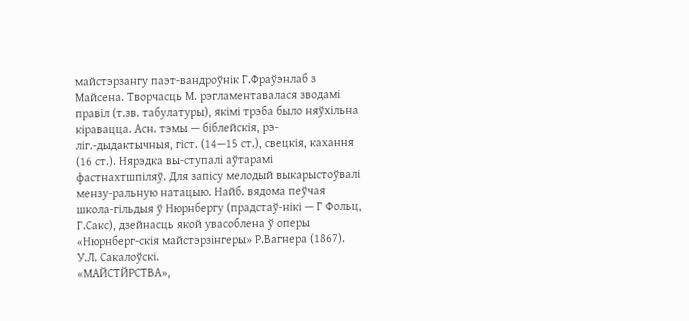майстэрзангу паэт-вандроўнік Г.Фраўэнлаб з Майсена. Творчасць М. рэгламентавалася зводамі правіл (т.зв. табулатуры), якімі трэба было няўхільна кіравацца. Асн. тэмы — біблейскія, рэ-ліг.-дыдактычныя, гіст. (14—15 ст.), свецкія, кахання (16 ст.). Нярэдка вы-ступалі аўтарамі фастнахтшпіляў. Для запісу мелодый выкарыстоўвалі мензу-ральную натацыю. Найб. вядома пеўчая школа-гільдыя ў Нюрнбергу (прадстаў-нікі — Г Фольц, Г.Сакс), дзейнасць якой увасоблена ў оперы «Нюрнберг-скія майстэрзінгеры» Р.Вагнера (1867).
У.Л. Сакалоўскі.
«МАЙСТЙРСТВА»,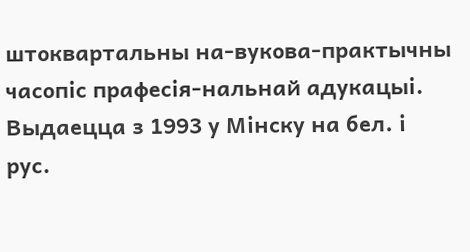штоквартальны на-вукова-практычны часопіс прафесія-нальнай адукацыі. Выдаецца з 1993 у Мінску на бел. і рус.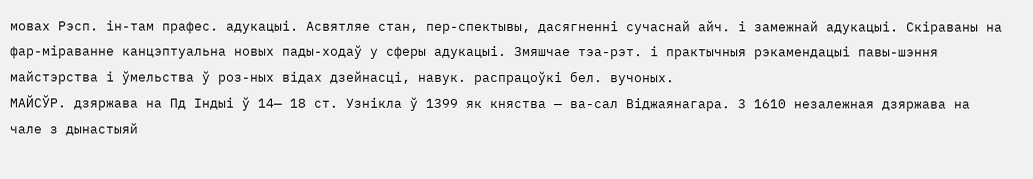мовах Рэсп. ін-там прафес. адукацыі. Асвятляе стан, пер-спектывы, дасягненні сучаснай айч. і замежнай адукацыі. Скіраваны на фар-міраванне канцэптуальна новых пады-ходаў у сферы адукацыі. Змяшчае тэа-рэт. і практычныя рэкамендацыі павы-шэння майстэрства і ўмельства ў роз-ных відах дзейнасці, навук. распрацоўкі бел. вучоных.
МАЙСЎР. дзяржава на Пд Індыі ў 14— 18 ст. Узнікла ў 1399 як княства — ва-сал Віджаянагара. 3 1610 незалежная дзяржава на чале з дынастыяй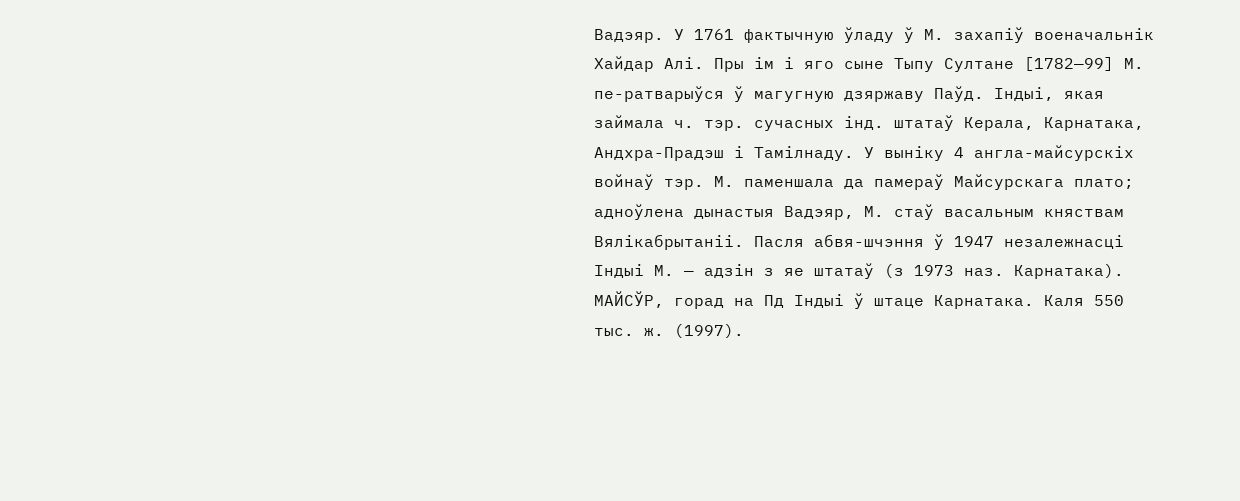Вадэяр. У 1761 фактычную ўладу ў М. захапіў военачальнік Хайдар Алі. Пры ім і яго сыне Тыпу Султане [1782—99] М. пе-ратварыўся ў магугную дзяржаву Паўд. Індыі, якая займала ч. тэр. сучасных інд. штатаў Керала, Карнатака, Андхра-Прадэш і Тамілнаду. У выніку 4 англа-майсурскіх войнаў тэр. М. паменшала да памераў Майсурскага плато; адноўлена дынастыя Вадэяр, М. стаў васальным княствам Вялікабрытаніі. Пасля абвя-шчэння ў 1947 незалежнасці Індыі М. — адзін з яе штатаў (з 1973 наз. Карнатака).
МАЙСЎР, горад на Пд Індыі ў штаце Карнатака. Каля 550 тыс. ж. (1997).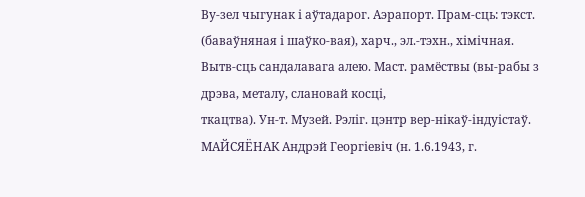Ву-зел чыгунак і аўтадарог. Аэрапорт. Прам-сць: тэкст. (баваўняная і шаўко-вая), харч., эл.-тэхн., хімічная. Вытв-сць сандалавага алею. Маст. рамёствы (вы-рабы з дрэва, металу, слановай косці,
ткацтва). Ун-т. Музей. Рэліг. цэнтр вер-нікаў-індуістаў.
МАЙСЯЁНАК Андрэй Георгіевіч (н. 1.6.1943, г.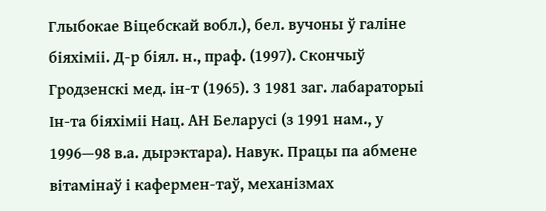Глыбокае Віцебскай вобл.), бел. вучоны ў галіне біяхіміі. Д-р біял. н., праф. (1997). Скончыў Гродзенскі мед. ін-т (1965). 3 1981 заг. лабараторыі Ін-та біяхіміі Нац. АН Беларусі (з 1991 нам., у 1996—98 в.а. дырэктара). Навук. Працы па абмене вітамінаў і кафермен-таў, механізмах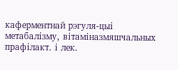каферментнай рэгуля-цыі метабалізму, вітаміназмяшчальных прафілакт. і лек.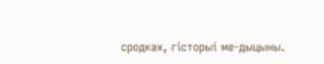сродках, гісторыі ме-дыцыны.